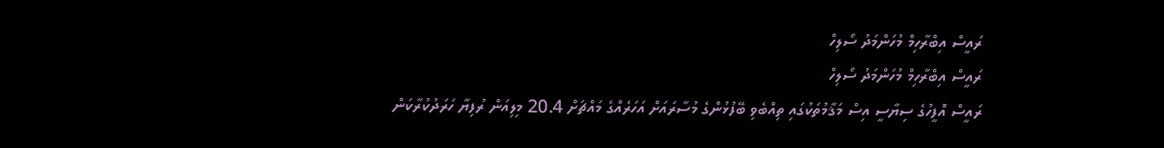ރައީސް އިބްރާހިމް މުހަންމަދު ސޯލިހް
ރައީސް އިބްރާހިމް މުހަންމަދު ސޯލިހް
ރައީސް އޮފީހުގެ ސިޔާސީ އިސް މަޤާމުތަކުގައި ތިއްބެވި ބޭފުޅުންގެ މުސާރައަށް އަހަރެއްގެ މައްޗަށް 20.4 މިލިއަން ރުފިޔާ ހަރަދުކުރާކަން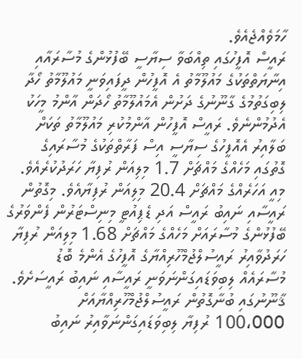ހާމަވެއްޖެއެވެ.
ރައީސް އޮފީހުގައި ތިއްބަވާ ސިޔާސީ ބޭފުޅުންގެ މުސާރައާއި އިނާޔަތްތަކުގެ މައުލޫމާތު އެ އޮފީހުން ދީފައިވަނީ މައުލޫމާތު ހޯދާ ލިބިގަތުމުގެ ގާނޫނުގެ ދަށުން އެމައުލޫމާތު ހޯދަން އާންމު މީހަކު އެދުމުންނެވެ. ރައީސް އޮފީހުން އާންމުކުރި މައުލޫމާތު ތަކަށް ބަލާއިރު އެއޮފީހުގެ ސިޔާސީ އިސް ފަރާތްތަކުގެ މުސާރައިގެ ގޮތުގައި މަހެއްގެ މައްޗަށް 1.7 މިލިއަން ރުފިޔާ ހަރަދުކުރެއެވެ.
މިއީ އަހަރެއްގެ މައްޗަށް 20.4 މިލިއަން ރުފިޔާއެވެ. މިގޮތުން ރައީސާއި ނައިބު ރައީސް އަދި ޑެޕިއުޓީ މިނިސްޓަރުން ފެންވަރުގެ ބޭފުޅުންގެ މުސާރައަށް މަހެއްގެ މައްޗަށް 1.68 މިލިއަން ރުފިޔާ ހަރަދުވާއިރު ރައީސުލްޖުމްހޫރިއްޔާގެ އޮފީހުގެ އެންމެ ބޮޑު މުސާރައެއް ލިބިވަޑައިގަންނަވަނީ ރައީސާއި ނައިބު ރައީސަށެވެ. ޤާނޫނުގައި ބުނާގޮތުން ރައީސުލްޖުމްހޫރިއްޔާއަށް 100،000 ރުފިޔާ ލިބިވަޑައިގަންނަވާއިރު ނައިބު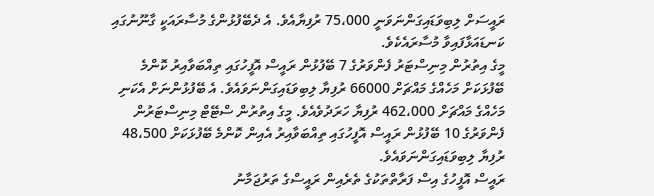ރައީސަށް ލިބިވަޑައިގަންނަވަނީ 75،000 ރުފިޔާއެވެ. އެ ދެބޭފުޅުންގެ މުސާރައަކީ ގާނޫނުގައި ކަނޑައަޅާފައިވާ މުސާރައެކެވެ.
މީގެ އިތުރުން މިނިސްޓަރު ފެންވަރުގެ 7 ބޭފުޅުން ރައީސް އޮފީހުގައި ތިއްބަވާއިރު ކޮންމެ ބޭފުޅަކަށް މަހެއްގެ މައްޗަށް 66000 ރުފިޔާ ލިބިވަޑައިގަންނަވައެވެ. އެ ބޭފުޅުންނަށް އެކަނި މަހެއްގެ މައްޗަށް 462،000 ރުފިޔާ ހަރަދުވެއެވެ. މީގެ އިތުރުން ސްޓޭޓް މިނިސްޓަރުން ފެންވަރުގެ 10 ބޭފުޅުން ރައީސް އޮފީހުގައި ތިއްބަވާއިރު އެއިން ކޮންމެ ބޭފުޅަކަށް 48،500 ރުފިޔާ ލިބިވަޑައިގަންނަވައެވެ.
ރައީސް އޮފީހުގެ އިސް ފަރާތްތަކުގެ ތެރެއިން ރައީސްގެ ތަރުޖަމާނު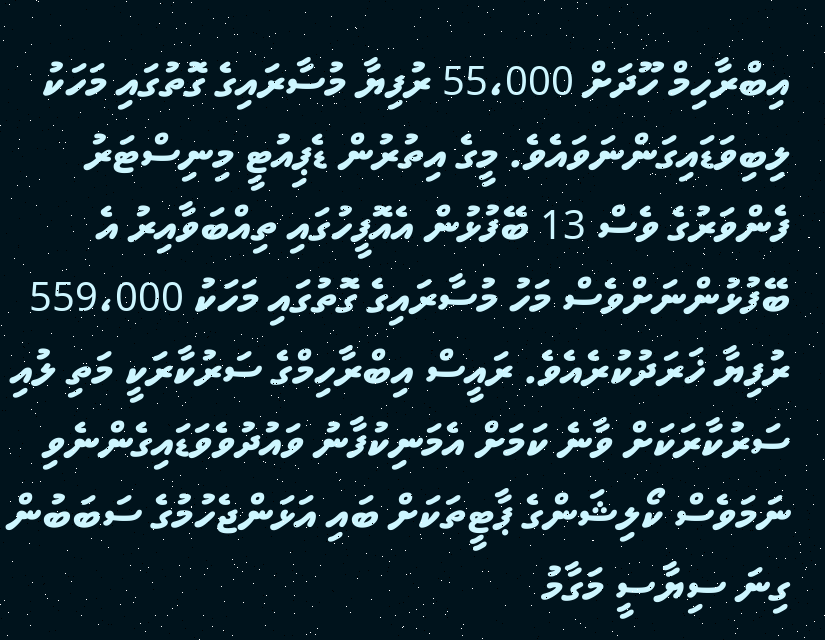އިބްރާހިމް ހޫދަށް 55،000 ރުފިޔާ މުސާރައިގެ ގޮތުގައި މަހަކު ލިބިވަޑައިގަންނަވައެވެ. މީގެ އިތުރުން ޑެޕިއުޓީ މިނިސްޓަރު ފެންވަރުގެ ވެސް 13 ބޭފުޅުން އެއޮފީހުގައި ތިއްބަވާއިރު އެ ބޭފުޅުންނަށްވެސް މަހު މުސާރައިގެ ގޮތުގައި މަހަކު 559،000 ރުފިޔާ ޚަރަދުކުރެއެވެ. ރައީސް އިބްރާހިމްގެ ސަރުކާރަކީ މަތި ލުއި ސަރުކާރަކަށް ވާނެ ކަމަށް އެމަނިކުފާނު ވައުދުވެވަޑައިގެންނެވި ނަމަވެސް ކޯލިޝަންގެ ޕާޓީތަކަށް ބައި އަޅަންޖެހުމުގެ ސަބަބުން ގިނަ ސިޔާސީ މަގާމު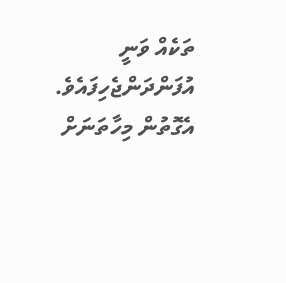ތަކެއް ވަނީ އުފަންދަންޖެހިފައެވެ. އެގޮތުން މިހާތަނަށް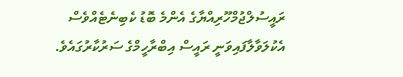ރައީސުލްޖުމްހޫރިއްޔާގެ އެންމެ ބޮޑު ކެބިނެޓެއްވެސް އެކުލަވާލާފައިވަނީ ރައީސް އިބްރާހީމްގެ ސަރުކާރުގައެވެ.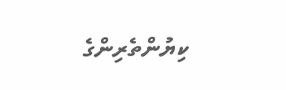ކިޔުންތެރިންގެ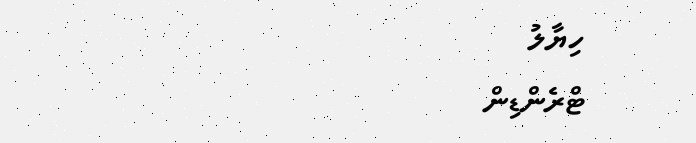ހިޔާލު
ޓްރެންޑިން